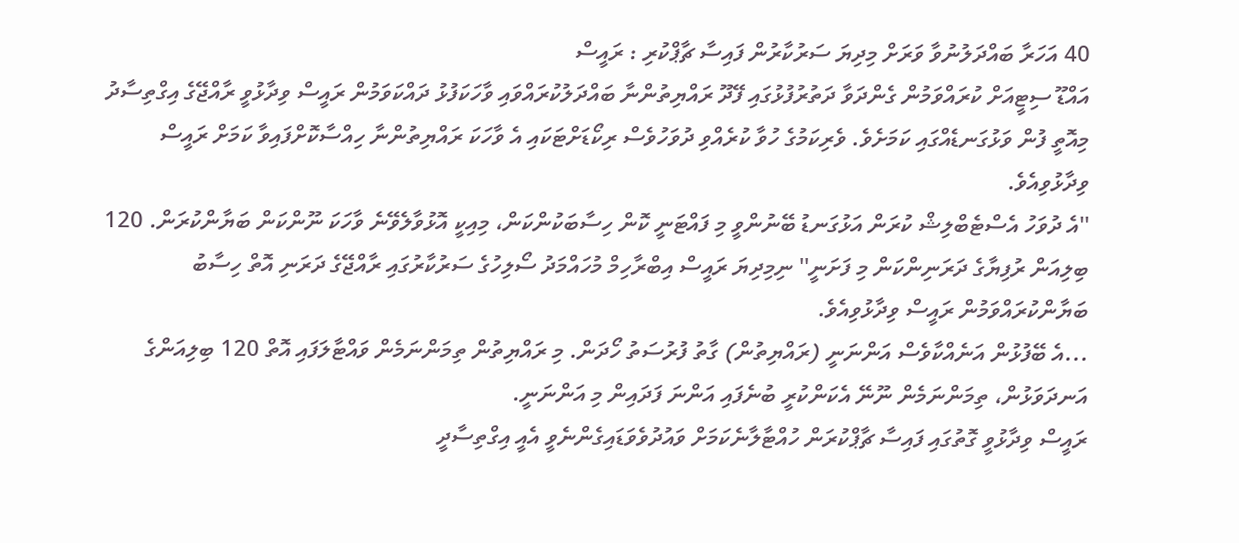40 އަހަރާ ބައްދަލުނުވާ ވަރަށް މިދިޔަ ސަރުކާރުން ފައިސާ ޗާޕްކުރި : ރައީސް
އައްޑޫ ސިޓީއަށް ކުރައްވަމުން ގެންދަވާ ދަތުރުފުޅުގައި ފޭދޫ ރައްޔިތުންނާ ބައްދަލުކުރައްވައި ވާހަކަފުޅު ދައްކަވަމުން ރައީސް ވިދާޅުވީ ރާއްޖޭގެ އިގްތިސާދު މިއޮތީ ފުން ވަޅުގަނޑެއްގައި ކަމަށެވެ. ވެރިކަމުގެ ހުވާ ކުރެއްވި ދުވަހުވެސް ރިކޯޑަށްޓަކައި އެ ވާހަކަ ރައްޔިތުންނާ ހިއްސާކޮށްފައިވާ ކަމަށް ރައީސް ވިދާޅުވިއެވެ.
''އެ ދުވަހު އެސްޓެބްލިޝް ކުރަން އަޅުގަނޑު ބޭނުންވީ މި ފައްޓަނީ ކޮން ހިސާބަކުންކަން، މިއިކީ އޮޅުވާލެވޭނެ ވާހަކަ ނޫންކަން ބަޔާންކުރަން. 120 ބިލިއަން ރުފިޔާގެ ދަރަނިންކަން މި ފަށަނީ'' ނިމިދިޔަ ރައީސް އިބްރާހިމް މުހައްމަދު ސޯލިހުގެ ސަރުކާރުގައި ރާއްޖޭގެ ދަރަނި އޮތް ހިސާބު ބަޔާންކުރައްވަމުން ރައީސް ވިދާޅުވިއެވެ.
...އެ ބޭފުޅުން އަނެއްކާވެސް އަންނަނީ (ރައްޔިތުން) ގާތު ފުރުސަތު ހޯދަން. މި ރައްޔިތުން ތިމަންނަމެން ވައްޓާލަފައި އޮތް 120 ބިލިއަންގެ އަނދަވަޅުން، ތިމަންނަމެން ނޫނޭ އެކަންކުރީ ބުނެފައި އަންނަ ފަދައިން މި އަންނަނީ.
ރައީސް ވިދާޅުވީ ގޮތުގައި ފައިސާ ޗާޕްކުރަން ހުއްޓާލާނެކަމަށް ވައުދުވެވަޑައިގެންނެވީ އެއީ އިގްތިސާދީ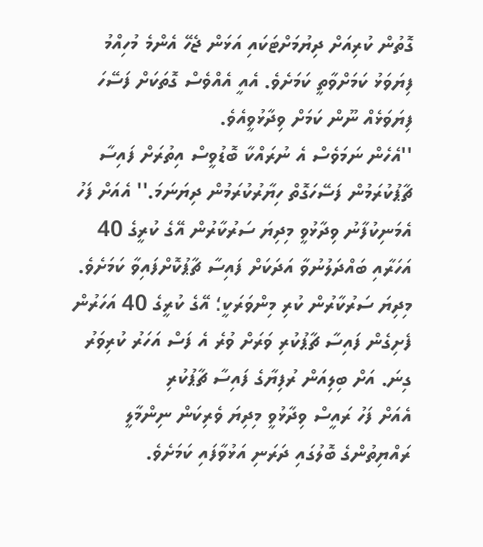ގޮތުން ކުރިއަށް ދިޔުމަށްޓަކައި އަޅަން ޖެހޭ އެންމެ މުހިއްމު ފިޔަވަޅު ކަމަށްވާތީ ކަމަށެވެ. އެއީ އެއްވެސް ގޮތަކަށް ފަސޭހަ ފިޔަވަޅެއް ނޫން ކަމަށް ވިދާޅުވީއެވެ.
''އެހެން ނަމަވެސް އެ ނުރައްކާ ބޮޑުވީސް އިތުރަށް ފައިސާ ޗާޕުކުރަމުން ފަސޭހަގޮތް ހިޔާރުކުރަމުން ދިޔަނަމަ.'' އެއަށް ފަހު އެމަނިކުފާނު ވިދާޅުވީ މިދިޔަ ސަރުކާރުން އޭގެ ކުރީގެ 40 އަހަރާއި ބައްދަލުނުވާ އަދަކަށް ފައިސާ ޗާޕުކޮށްފައިވާ ކަމަށެވެ.
މިދިޔަ ސަރުކާރުން ކުރި މިންވަރަކީ؛ އޭގެ ކުރީގެ 40 އަހަރުން ފެށިގެން ފައިސާ ޗާޕުކުރި ވަރަށް ވުރެ އެ ފަސް އަހަރު ކުރިވަރު ގިނަ. އަށް ބިލިއަން ރުފިޔާގެ ފައިސާ ޗާޕުކުރި
އެއަށް ފަހު ރައީސް ވިދާޅުވީ މިދިޔަ ވެރިކަން ނިންމާލީ ރައްޔިތުންގެ ބޮލުގައި ދަރަނި އަޅުވާފައި ކަމަށެވެ.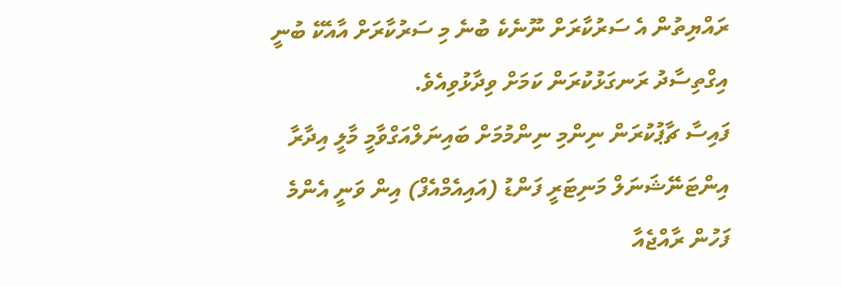ރައްޔިތުން އެ ސަރުކާރަށް ނޫނެކެ ބުނެ މި ސަރުކާރަށް އާއެކޭ ބުނީ އިގްތިސާދު ރަނގަޅުކުރަން ކަމަށް ވިދާޅުވިއެވެ.
ފައިސާ ޗާޕުކުރަން ނިންމި ނިންމުމަށް ބައިނަލްއަގްވާމީ މާލީ އިދާރާ އިންޓަނޭޝަނަލް މަނިޓަރީ ފަންޑު (އައިއެމްއެފް) އިން ވަނީ އެންމެ ފަހުން ރާއްޖެއާ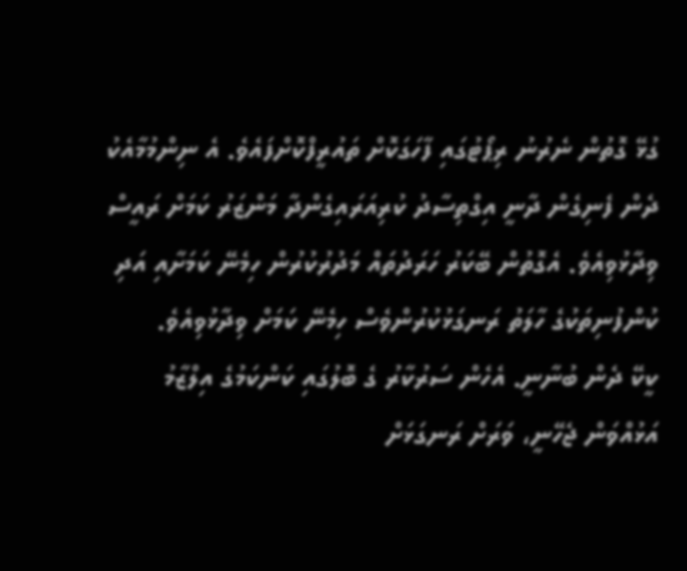ގުޅޭ ގޮތުން ނެރުނު ރިޕޯޓުގައި ފާހަގަކޮށް ތައުރީފްކޮށްފައެވެ. އެ ނިންމުމާއެކު ދެން ފެނިގެން ދާނީ އިގްތިސާދު ކުރިއަރައިގެންދާ މަންޒަރު ކަމަށް ރައީސް ވިދާޅުވިއެވެ. އެގޮތުން ބޭކަރު ހަރަދުތައް މަދުރުކުރުން ހިމެނޭ ކަމަށާއި އަދި ކުންފުނިތަކުގެ ހާލަތު ރަނގަޅުކުރުންވެސް ހިމެނޭ ކަމަށް ވިދާޅުވިއެވެ.
ކީކޭ ދެން ބުނާނީ. އެހެން ސަރުކާރު ގެ ބޮލުގައި ކަންކަމުގެ އިލްޒާމު އަޅުއްވަން ޖެހޭނީ، ވަރަށް ރަނގަޅަށް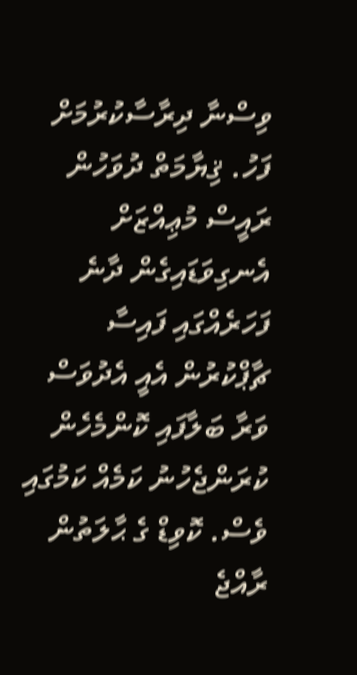ވިސްނާ ދިރާސާކުރުމަށް ފަހު. ޤިޔާމަތް ދުވަހުން ރައީސް މުޢިއްޒަށް އެނގިވަޑައިގެން ދާނެ ފަހަރެއްގައި ފައިސާ ޗާޕްކުރުން އެއީ އެދުވަސް ވަރާ ބަލާފައި ކޮންމެހެން ކުރަންޖެހުނު ކަމެއް ކަމުގައި ވެސް. ކޮވިޑް ގެ ޙާލަތުން ރާއްޖެ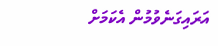އަރައިގަނެވުމުން އެކަމަށް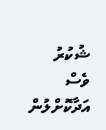ޝުކުރު ވެސް އަދާކޮށްލުން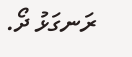ރަނގަޅު ދޯ.